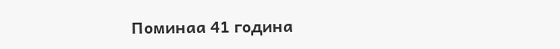Поминаа 41 година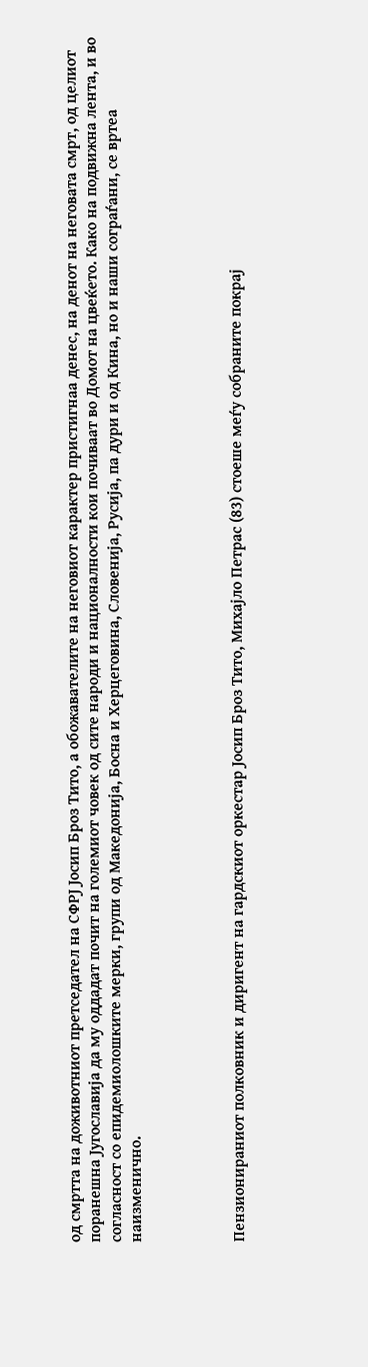од смртта на доживотниот претседател на СФРЈ Јосип Броз Тито, а обожавателите на неговиот карактер пристигнаа денес, на денот на неговата смрт, од целиот поранешна Југославија да му оддадат почит на големиот човек од сите народи и националности кои почиваат во Домот на цвеќето. Како на подвижна лента, и во согласност со епидемиолошките мерки, групи од Македонија, Босна и Херцеговина, Словенија, Русија, па дури и од Кина, но и наши сограѓани, се вртеа наизменично.




Пензионираниот полковник и диригент на гардскиот оркестар Јосип Броз Тито, Михајло Петрас (83) стоеше меѓу собраните покрај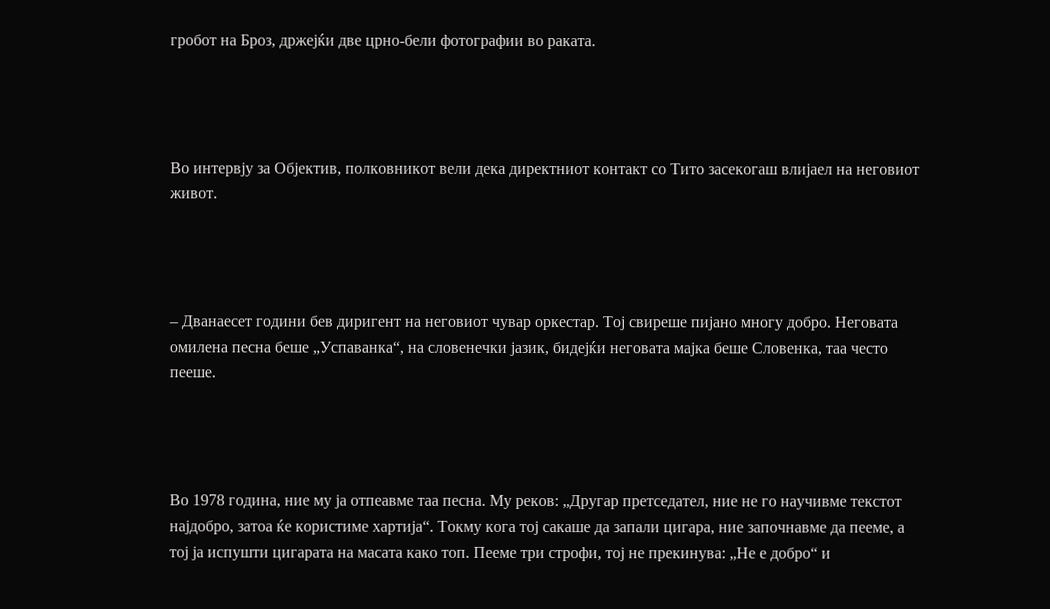гробот на Броз, држејќи две црно-бели фотографии во раката.




Во интервју за Објектив, полковникот вели дека директниот контакт со Тито засекогаш влијаел на неговиот живот.




– Дванаесет години бев диригент на неговиот чувар оркестар. Тој свиреше пијано многу добро. Неговата омилена песна беше „Успаванка“, на словенечки јазик, бидејќи неговата мајка беше Словенка, таа често пееше.




Во 1978 година, ние му ја отпеавме таа песна. Му реков: „Другар претседател, ние не го научивме текстот најдобро, затоа ќе користиме хартија“. Токму кога тој сакаше да запали цигара, ние започнавме да пееме, а тој ја испушти цигарата на масата како топ. Пееме три строфи, тој не прекинува: „Не е добро“ и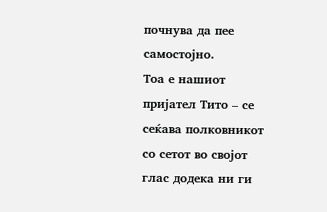почнува да пее самостојно.
Тоа е нашиот пријател Тито – се сеќава полковникот со сетот во својот глас додека ни ги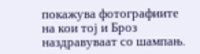покажува фотографиите на кои тој и Броз наздравуваат со шампањ.